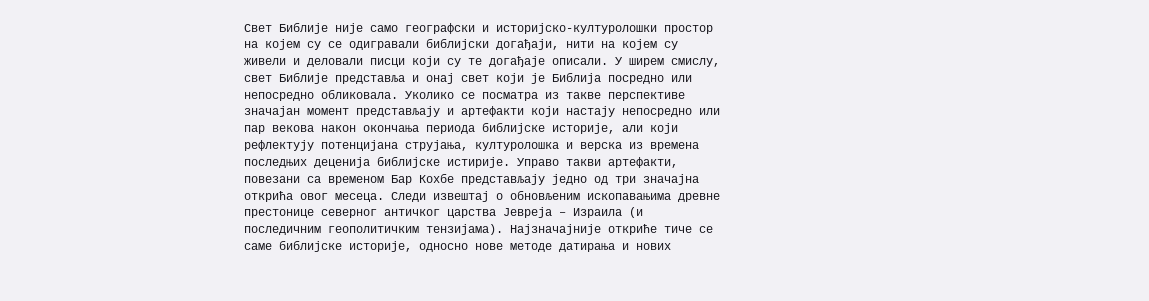Свет Библије није само географски и историјско-културолошки простор на којем су се одигравали библијски догађаји, нити на којем су живели и деловали писци који су те догађаје описали. У ширем смислу, свет Библије представља и онај свет који је Библија посредно или непосредно обликовала. Уколико се посматра из такве перспективе значајан момент представљају и артефакти који настају непосредно или пар векова након окончања периода библијске историје, али који рефлектују потенцијана струјања, културолошка и верска из времена последњих деценија библијске истирије. Управо такви артефакти, повезани са временом Бар Кохбе представљају једно од три значајна открића овог месеца. Следи извештај о обновљеним ископавањима древне престонице северног античког царства Јевреја – Израила (и последичним геополитичким тензијама). Најзначајније откриће тиче се саме библијске историје, односно нове методе датирања и нових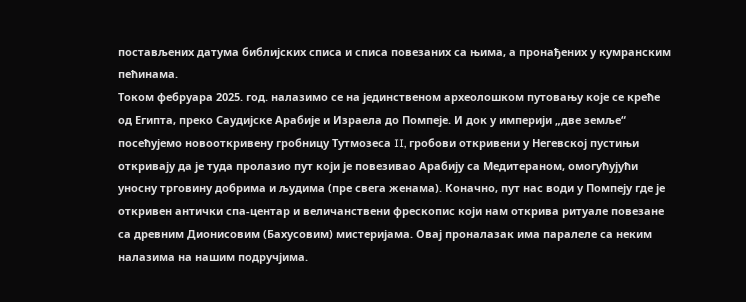постављених датума библијских списа и списа повезаних са њима, а пронађених у кумранским пећинама.
Током фебруара 2025. год. налазимо се на јединственом археолошком путовању које се креће од Египта, преко Саудијске Арабије и Израела до Помпеје. И док у империји „две земље“ посећујемо новооткривену гробницу Тутмозеса II, гробови откривени у Негевској пустињи откривају да је туда пролазио пут који је повезивао Арабију са Медитераном, омогућујући уносну трговину добрима и људима (пре свега женама). Коначно, пут нас води у Помпеју где је откривен антички спа-центар и величанствени фрескопис који нам открива ритуале повезане са древним Дионисовим (Бахусовим) мистеријама. Овај проналазак има паралеле са неким налазима на нашим подручјима.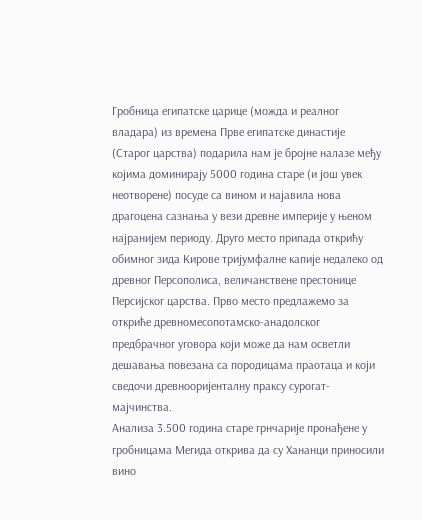Гробница египатске царице (можда и реалног владара) из времена Прве египатске династије (Старог царства) подарила нам је бројне налазе међу којима доминирају 5000 година старе (и још увек неотворене) посуде са вином и најавила нова драгоцена сазнања у вези древне империје у њеном најранијем периоду. Друго место припада открићу обимног зида Кирове тријумфалне капије недалеко од древног Персополиса, величанствене престонице Персијског царства. Прво место предлажемо за откриће древномесопотамско-анадолског предбрачног уговора који може да нам осветли дешавања повезана са породицама праотаца и који сведочи древнооријенталну праксу сурогат-мајчинства.
Анализа 3.500 година старе грнчарије пронађене у гробницама Мегида открива да су Хананци приносили вино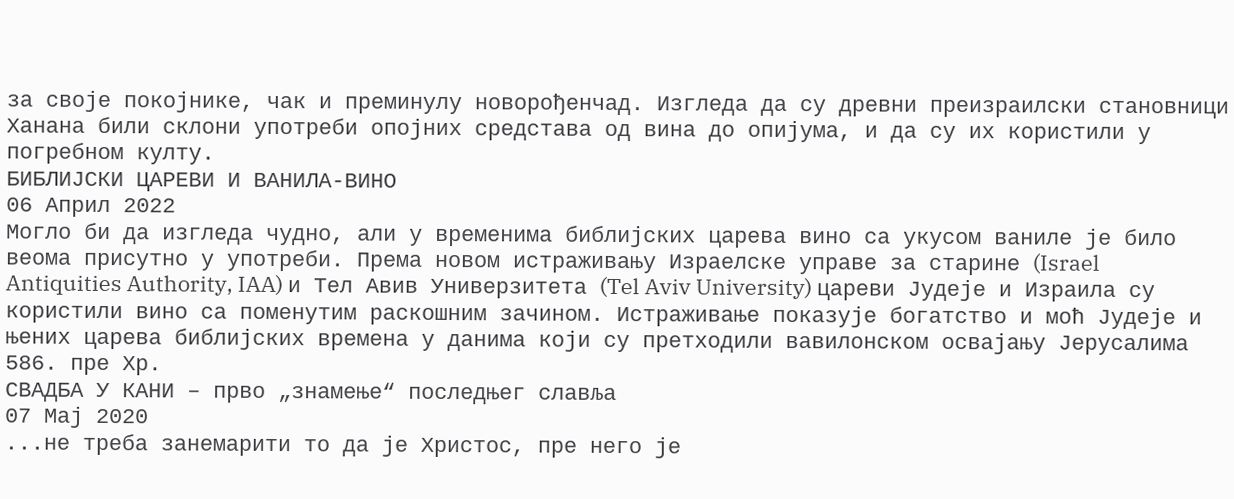за своје покојнике, чак и преминулу новорођенчад. Изгледа да су древни преизраилски становници Ханана били склони употреби опојних средстава од вина до опијума, и да су их користили у погребном култу.
БИБЛИЈСКИ ЦАРЕВИ И ВАНИЛА-ВИНО
06 Април 2022
Могло би да изгледа чудно, али у временима библијских цaрева вино са укусом ваниле је било веома присутно у употреби. Према новом истраживању Израелске управе за старине (Israel Antiquities Authority, IAA) и Тел Авив Универзитета (Tel Aviv University) цареви Јудеје и Израила су користили вино са поменутим раскошним зачином. Истраживање показује богатство и моћ Јудеје и њених царева библијских времена у данима који су претходили вавилонском освајању Јерусалима 586. пре Хр.
СВАДБА У КАНИ – прво „знамење“ последњег славља
07 Мај 2020
...не треба занемарити то да је Христос, пре него је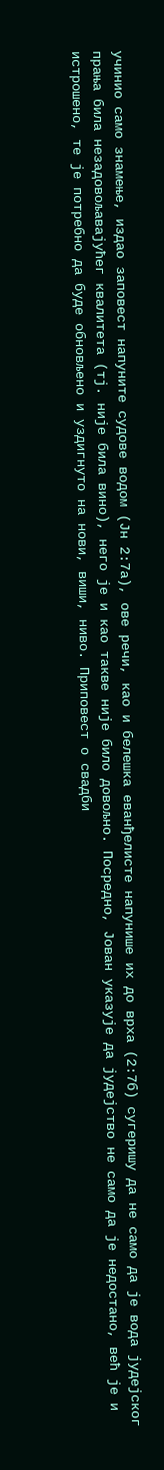учинио само знамење, издао заповест напуните судове водом (Јн 2:7а), ове речи, као и белешка еванђелисте напунише их до врха (2:7б) сугеришу да не само да је вода јудејског прања била незадовољавајућег квалитета (тј. није била вино), него је и као такве није било довољно. Посредно, Јован указује да јудејство не само да је недостано, већ је и истрошено, те је потребно да буде обновљено и уздигнуто на нови, виши, ниво. Приповест о свадби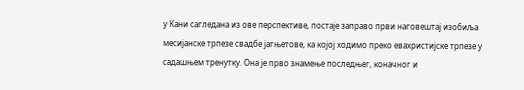у Кани сагледана из ове перспективе, постаје заправо први наговештај изобиља месијанске трпезе свадбе јагњетове, ка којој ходимо преко евахристијске трпезе у садашњем тренутку. Она је прво знамење последњег, коначног и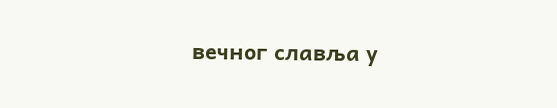вечног славља у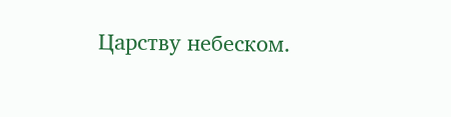Царству небеском.